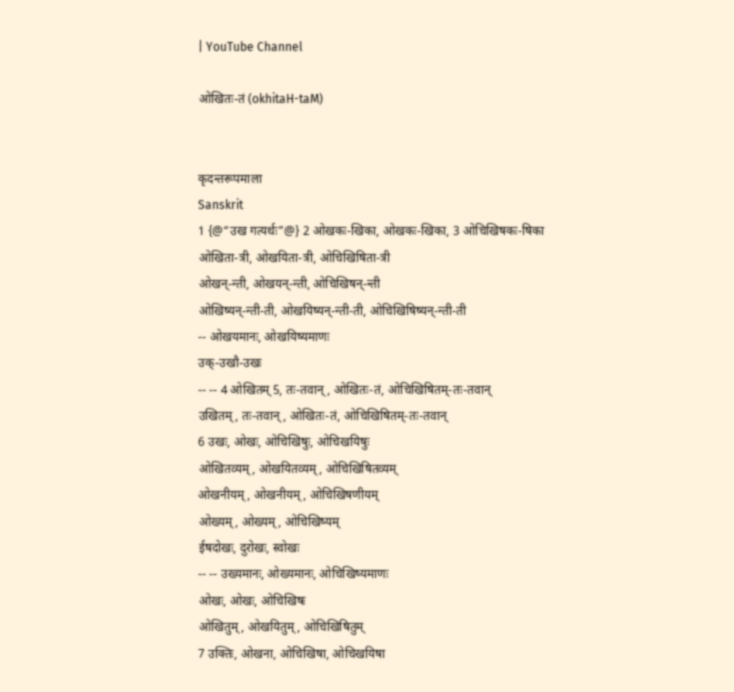| YouTube Channel

ओखितः-तं (okhitaH-taM)


कृदन्तरूपमाला
Sanskrit
1 {@“उख गत्यर्थः”@} 2 ओखकः-खिका, ओखकः-खिका, 3 ओचिखिषकः-षिका
ओखिता-त्री, ओखयिता-त्री, ओचिखिषिता-त्री
ओखन्-न्ती, ओखयन्-न्ती, ओचिखिषन्-न्ती
ओखिष्यन्-न्ती-ती, ओखयिष्यन्-न्ती-ती, ओचिखिषिष्यन्-न्ती-ती
-- ओखयमानः, ओखयिष्यमाणः
उक्-उखौ-उखः
-- -- 4 ओखितम् 5, तः-तवान्, ओखितः-तं, ओचिखिषितम्-तः-तवान्
उखितम्, तः-तवान्, ओखितः-तं, ओचिखिषितम्-तः-तवान्
6 उखः, ओखः, ओचिखिषुः, ओचिखयिषुः
ओखितव्यम्, ओखयितव्यम्, ओचिखिषितव्यम्
ओखनीयम्, ओखनीयम्, ओचिखिषणीयम्
ओख्यम्, ओख्यम्, ओचिखिष्यम्
ईषदोखः, दुरोखः, स्वोखः
-- -- उख्यमानः, ओख्यमानः, ओचिखिष्यमाणः
ओखः, ओखः, ओचिखिषः
ओखितुम्, ओखयितुम्, ओचिखिषितुम्
7 उक्तिः, ओखना, ओचिखिषा, ओचिखयिषा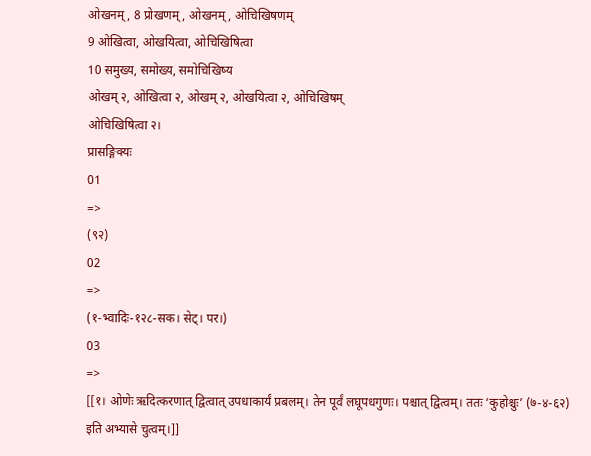ओखनम्, 8 प्रोखणम्, ओखनम्, ओचिखिषणम्
9 ओखित्वा, ओखयित्वा, ओचिखिषित्वा
10 समुख्य, समोख्य, समोचिखिष्य
ओखम् २, ओखित्वा २, ओखम् २, ओखयित्वा २, ओचिखिषम्
ओचिखिषित्वा २।
प्रासङ्गिक्यः
01
=>
(९२)
02
=>
(१-भ्वादिः-१२८-सक। सेट्। पर।)
03
=>
[[१। ओणेः ऋदित्करणात् द्वित्वात् उपधाकार्यं प्रबलम्। तेन पूर्वं लघूपधगुणः। पश्चात् द्वित्वम्। ततः ‘कुहोश्चुः’ (७-४-६२) इति अभ्यासे चुत्वम्।]]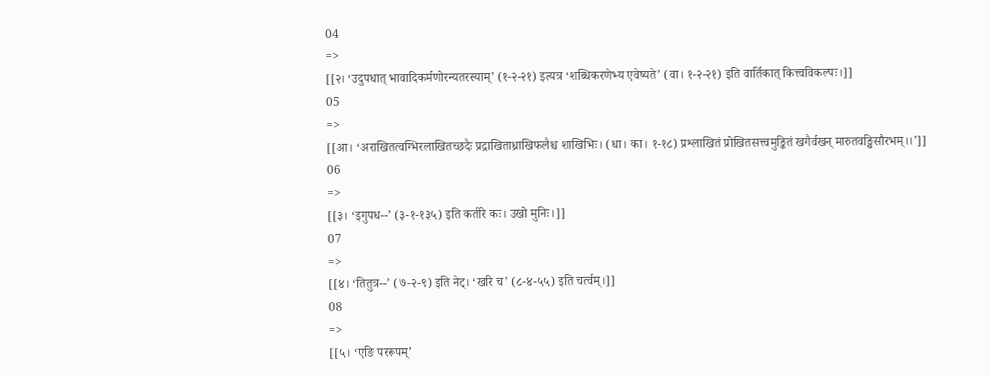04
=>
[[२। ‘उदुपधात् भावादिकर्मणोरन्यतरस्याम्’ (१-२-२१) इत्यत्र ‘शब्धिकरणेभ्य एवेष्यते’ (वा। १-२-२१) इति वार्तिकात् कित्त्वविकल्पः।]]
05
=>
[[आ। ‘अराखितत्वग्भिरलाखितच्छदैः प्रद्राखिताध्राखिफलैश्च शाखिभिः। (धा। का। १-१८) प्रश्लाखितं प्रोखितसत्त्वमुङ्कितं खगैर्वखन् मारुतवङ्खिसौरभम्।।’]]
06
=>
[[३। ‘इगुपध--’ (३-१-१३५) इति कर्तरि कः। उखो मुनिः।]]
07
=>
[[४। ‘तितुत्र--’ (७-२-९) इति नेट्। ‘खरि च’ (८-४-५५) इति चर्त्वम्।]]
08
=>
[[५। ‘एङि पररूपम्’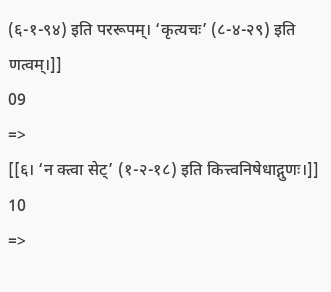(६-१-९४) इति पररूपम्। ‘कृत्यचः’ (८-४-२९) इति णत्वम्।]]
09
=>
[[६। ‘न क्त्वा सेट्’ (१-२-१८) इति कित्त्वनिषेधाद्गुणः।]]
10
=>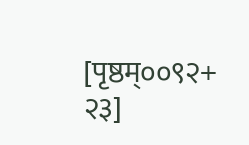[पृष्ठम्००९२+ २३]